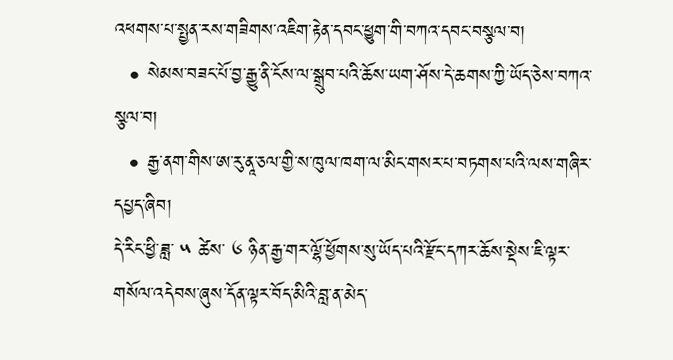འཕགས་པ་སྤྱན་རས་གཟིགས་འཇིག་རྟེན་དབང་ཕྱུག་གི་བཀའ་དབང་བསྩལ་བ།
  • སེམས་བཟང་པོ་བྱ་རྒྱུ་ནི་ངོས་ལ་སྒྲུབ་པའི་ཆོས་ཡག་ཤོས་དེ་ཆགས་ཀྱི་ཡོད་ཅེས་བཀའ་སྩལ་བ།
  • རྒྱ་ནག་གིས་ཨ་རུ་ནཱ་ཅལ་གྱི་ས་ཁུལ་ཁག་ལ་མིང་གསར་པ་བཏགས་པའི་ལས་གཞིར་དཔྱད་ཞིབ།
དེ་རིང་ཕྱི་ཟླ་ ༥ ཚེས་ ༦ ཉིན་རྒྱ་གར་ལྷོ་ཕྱོགས་སུ་ཡོད་པའི་རྫོང་དཀར་ཆོས་སྡེས་ཇི་ལྟར་གསོལ་འདེབས་ཞུས་དོན་ལྟར་བོད་མིའི་བླ་ན་མེད་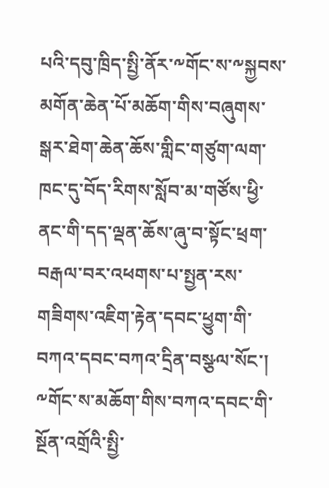པའི་དབུ་ཁྲིད་སྤྱི་ནོར་༸གོང་ས་༸སྐྱབས་མགོན་ཆེན་པོ་མཆོག་གིས་བཞུགས་སྒར་ཐེག་ཆེན་ཆོས་གླིང་གཙུག་ལག་ཁང་དུ་བོད་རིགས་སློབ་མ་གཙོས་ཕྱི་ནང་གི་དད་ལྡན་ཆོས་ཞུ་བ་སྟོང་ཕྲག་བརྒལ་བར་འཕགས་པ་སྤྱན་རས་གཟིགས་འཇིག་རྟེན་དབང་ཕྱུག་གི་བཀའ་དབང་བཀའ་དྲིན་བསྩལ་སོང་། ༸གོང་ས་མཆོག་གིས་བཀའ་དབང་གི་སྔོན་འགྲོའི་སྤྱི་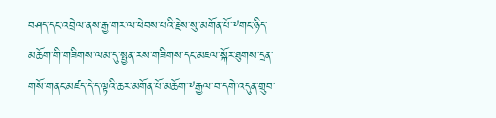བཤད་དང་འབྲེལ་ནས་རྒྱ་གར་ལ་ཕེབས་པའི་རྗེས་སུ་མགོན་པོ་༸གང་ཉིད་མཆོག་གི་གཟིགས་ལམ་དུ་སྤྱན་རས་གཟིགས་དང་མཇལ་སྐོར་ཐུགས་དྲན་གསོ་གནང་མཛད་དེ་ད་ལྟའི་ཆར་མགོན་པོ་མཆོག་༸རྒྱལ་བ་དགེ་འདུན་གྲུབ་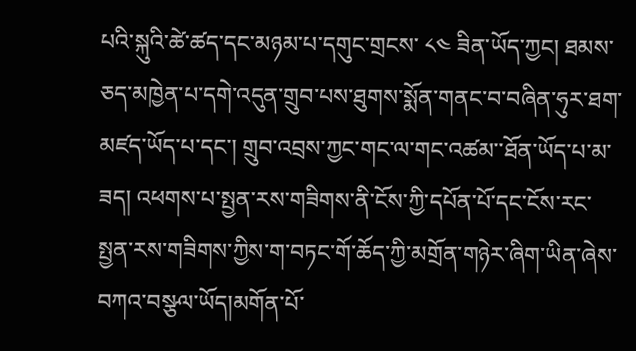པའི་སྐུའི་ཚེ་ཚད་དང་མཉམ་པ་དགུང་གྲངས་ ༨༤ ཟིན་ཡོད་ཀྱང། ཐམས་ཅད་མཁྱེན་པ་དགེ་འདུན་གྲུབ་པས་ཐུགས་སྨོན་གནང་བ་བཞིན་ཧུར་ཐག་མཛད་ཡོད་པ་དང་། གྲུབ་འབྲས་ཀྱང་གང་ལ་གང་འཚམ་་ཐོན་ཡོད་པ་མ་ཟད། འཕགས་པ་སྤྱན་རས་གཟིགས་ནི་ངོས་ཀྱི་དཔོན་པོ་དང་ངོས་རང་སྤྱན་རས་གཟིགས་ཀྱིས་ག་བཏང་གོ་ཆོད་ཀྱི་མགྲོན་གཉེར་ཞིག་ཡིན་ཞེས་བཀའ་བསྩལ་ཡོད།མགོན་པོ་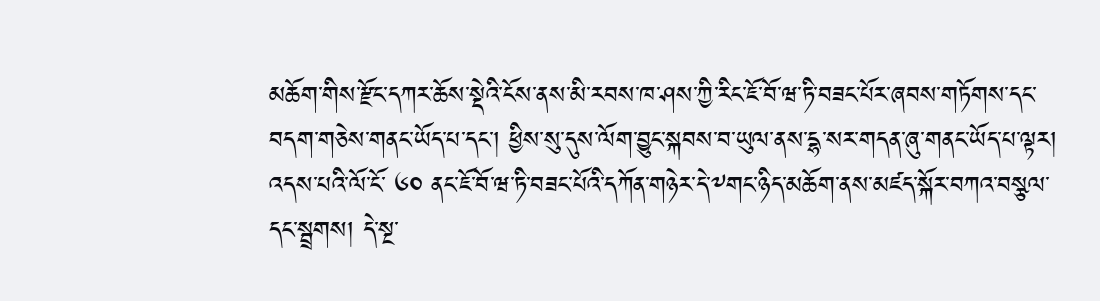མཆོག་གིས་རྫོང་དཀར་ཆོས་སྡེའི་ངོས་ནས་མི་རབས་ཁ་ཤས་ཀྱི་རིང་ཇོ་བོ་ཝ་ཏི་བཟང་པོར་ཞབས་གཏོགས་དང་བདག་གཅེས་གནང་ཡོད་པ་དང་། ཕྱིས་སུ་དུས་ལོག་བྱུང་སྐབས་བ་ཡུལ་ནས་དྷ་སར་གདན་ཞུ་གནང་ཡོད་པ་ལྟར། འདས་པའི་ལོ་ངོ་ ༦༠ ནང་ཇོ་བོ་ཝ་ཏི་བཟང་པོའི་དཀོན་གཉེར་དེ་༸གང་ཉིད་མཆོག་ནས་མཛད་སྐོར་བཀའ་བསྩལ་དང་སྦྲགས། དེ་སྔ་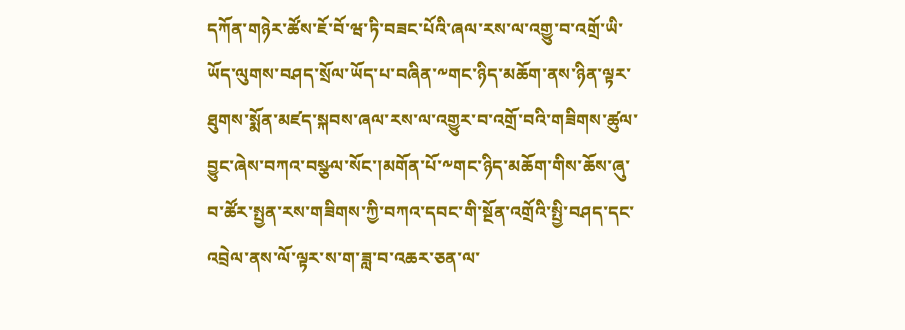དཀོན་གཉེར་ཚོས་ཇོ་བོ་ཝ་ཏི་བཟང་པོའི་ཞལ་རས་ལ་འགྱུ་བ་འགྲོ་ཡི་ཡོད་ལུགས་བཤད་སྲོལ་ཡོད་པ་བཞིན་༸གང་ཉིད་མཆོག་ནས་ཉིན་ལྟར་ཐུགས་སྨོན་མཛད་སྐབས་ཞལ་རས་ལ་འགྱུར་བ་འགྲོ་བའི་གཟིགས་ཚུལ་བྱུང་ཞེས་བཀའ་བསྩལ་སོང་།མགོན་པོ་༸གང་ཉིད་མཆོག་གིས་ཆོས་ཞུ་བ་ཚོར་སྤྱན་རས་གཟིགས་ཀྱི་བཀའ་དབང་གི་སྔོན་འགྲོའི་སྤྱི་བཤད་དང་འབྲེལ་ནས་ལོ་ལྟར་ས་ག་ཟླ་བ་འཆར་ཅན་ལ་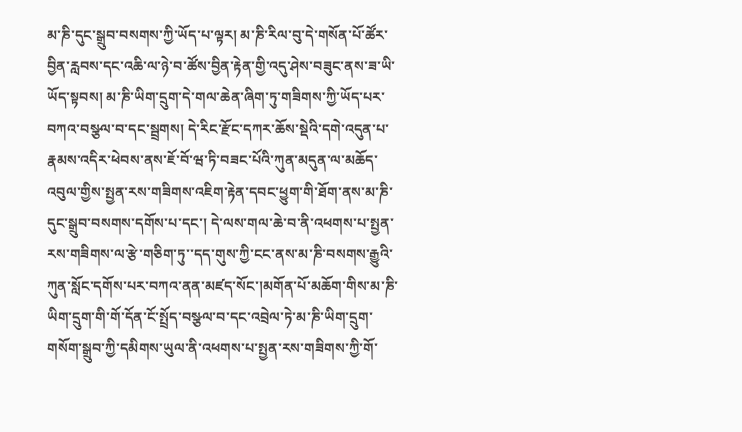མ་ཎི་དུང་སྒྲུབ་བསགས་ཀྱི་ཡོད་པ་ལྟར། མ་ཎི་རིལ་བུ་དེ་གསོན་པོ་ཚོར་བྱིན་རླབས་དང་འཆི་ལ་ཉེ་བ་ཚོས་བྱིན་རྟེན་གྱི་འདུ་ཤེས་བཟུང་ནས་ཟ་ཡི་ཡོད་སྟབས། མ་ཎི་ཡིག་དྲུག་དེ་གལ་ཆེན་ཞིག་ཏུ་གཟིགས་ཀྱི་ཡོད་པར་བཀའ་བསྩལ་བ་དང་སྦྲགས། དེ་རིང་རྫོང་དཀར་ཆོས་སྡེའི་དགེ་འདུན་པ་རྣམས་འདིར་ཕེབས་ནས་ཇོ་བོ་ཝ་ཏི་བཟང་པོའི་ཀུན་མདུན་ལ་མཆོད་འབུལ་གྱིས་སྤྱན་རས་གཟིགས་འཇིག་རྟེན་དབང་ཕྱུག་གི་ཐོག་ནས་མ་ཎི་དུང་སྒྲུབ་བསགས་དགོས་པ་དང་། དེ་ལས་གལ་ཆེ་བ་ནི་འཕགས་པ་སྤྱན་རས་གཟིགས་ལ་རྩེ་གཅིག་ཏུ་་དད་གུས་ཀྱི་ངང་ནས་མ་ཎི་བསགས་རྒྱུའི་ཀུན་སློང་དགོས་པར་བཀའ་ནན་མཛད་སོང་།མགོན་པོ་མཆོག་གིས་མ་ཎི་ཡིག་དྲུག་གི་གོ་དོན་ངོ་སྤྲོད་བསྩལ་བ་དང་འབྲེལ་ཏེ་མ་ཎི་ཡིག་དྲུག་གསོག་སྒྲུབ་ཀྱི་དམིགས་ཡུལ་ནི་འཕགས་པ་སྤྱན་རས་གཟིགས་ཀྱི་གོ་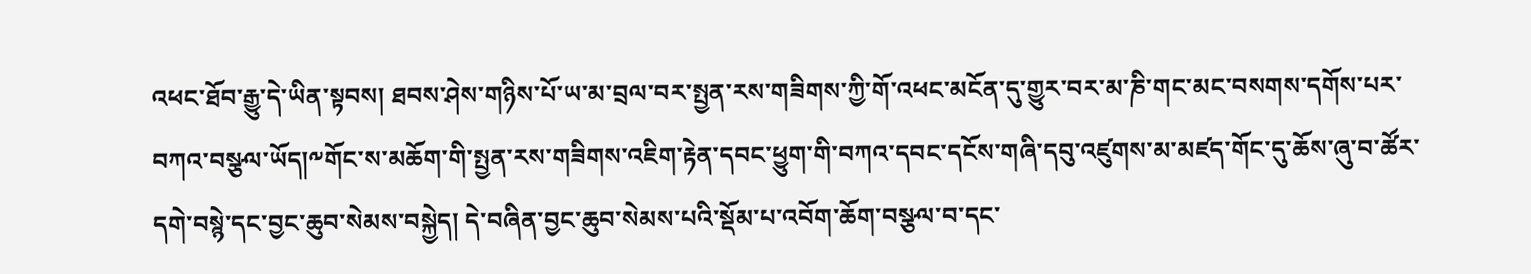འཕང་ཐོབ་རྒྱུ་དེ་ཡིན་སྟབས། ཐབས་ཤེས་གཉིས་པོ་ཡ་མ་བྲལ་བར་སྤྱན་རས་གཟིགས་ཀྱི་གོ་འཕང་མངོན་དུ་གྱུར་བར་མ་ཎི་གང་མང་བསགས་དགོས་པར་བཀའ་བསྩལ་ཡོད།༸གོང་ས་མཆོག་གི་སྤྱན་རས་གཟིགས་འཇིག་རྟེན་དབང་ཕྱུག་གི་བཀའ་དབང་དངོས་གཞི་དབུ་འཛུགས་མ་མཛད་གོང་དུ་ཆོས་ཞུ་བ་ཚོར་དགེ་བསྙེ་དང་བྱང་ཆུབ་སེམས་བསྐྱེད། དེ་བཞིན་བྱང་ཆུབ་སེམས་པའི་སྡོམ་པ་འབོག་ཆོག་བསྩལ་བ་དང་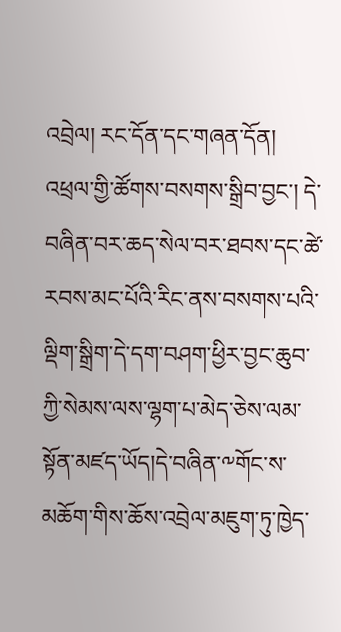འབྲེལ། རང་དོན་དང་གཞན་དོན། འཕྲལ་གྱི་ཚོགས་བསགས་སྒྲིབ་བྱང་། དེ་བཞིན་བར་ཆད་སེལ་བར་ཐབས་དང་ཚེ་རབས་མང་པོའི་རིང་ནས་བསགས་པའི་ལྡིག་སྒྲིག་དེ་དག་བཤག་ཕྱིར་བྱང་ཆུབ་ཀྱི་སེམས་ལས་ལྷག་པ་མེད་ཅེས་ལམ་སྟོན་མཛད་ཡོད།དེ་བཞིན་༸གོང་ས་མཆོག་གིས་ཆོས་འབྲེལ་མཇུག་ཏུ་ཁྱེད་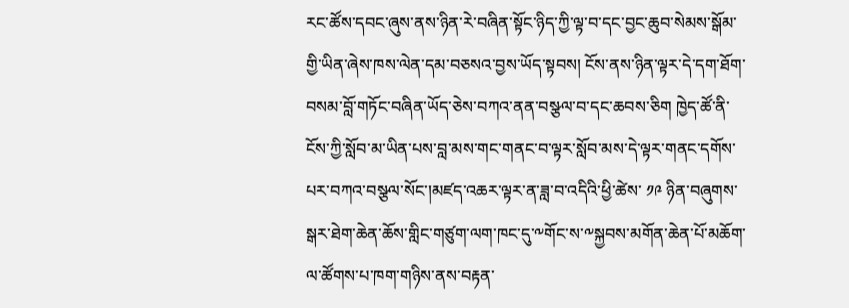རང་ཚོས་དབང་ཞུས་ནས་ཉིན་རེ་བཞིན་སྟོང་ཉིད་ཀྱི་ལྟ་བ་དང་བྱང་ཆུབ་སེམས་སྒོམ་གྱི་ཡིན་ཞེས་ཁས་ལེན་དམ་བཅསའ་བྱས་ཡོད་སྟབས། ངོས་ནས་ཉིན་ལྟར་དེ་དག་ཐོག་བསམ་བློ་གཏོང་བཞིན་ཡོད་ཅེས་བཀའ་ནན་བསྩལ་བ་དང་ཆབས་ཅིག ཁྱེད་ཚོ་ནི་ངོས་ཀྱི་སློབ་མ་ཡིན་པས་བླ་མས་གང་གནང་བ་ལྟར་སློབ་མས་དེ་ལྟར་གནང་དགོས་པར་བཀའ་བསྩལ་སོང་།མཛད་འཆར་ལྟར་ན་ཟླ་བ་འདིའི་ཕྱི་ཚེས་ ༡༩ ཉིན་བཞུགས་སྒར་ཐེག་ཆེན་ཆོས་གླིང་གཙུག་ལག་ཁང་དུ་༸གོང་ས་༸སྐྱབས་མགོན་ཆེན་པོ་མཆོག་ལ་ཚོགས་པ་ཁག་གཉིས་ནས་བརྟན་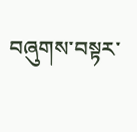བཞུགས་བསྟར་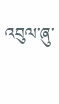འབུལ་ཞུ་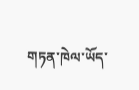གཏན་ཁེལ་ཡོད་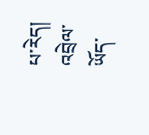པ་རེད།
འབྲེལ་ཡོད་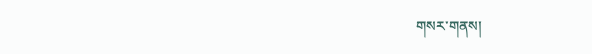གསར་གནས།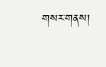གསར་གནས།